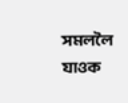সমললৈ যাওক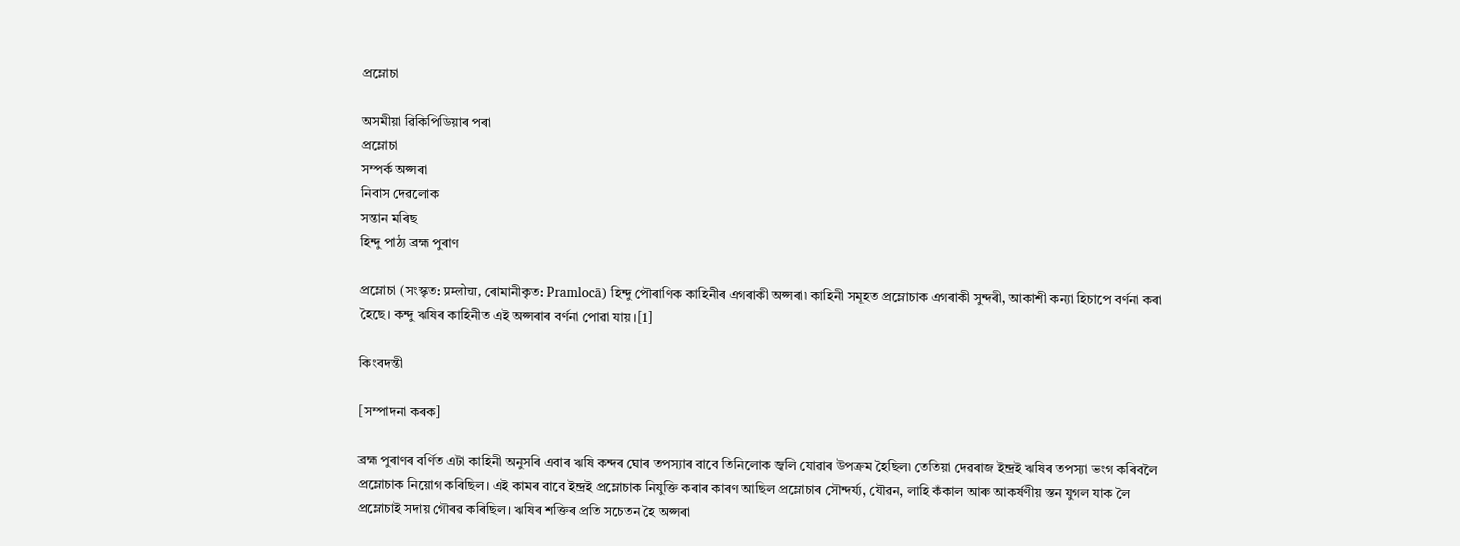প্ৰম্লোচা

অসমীয়া ৱিকিপিডিয়াৰ পৰা
প্ৰম্লোচা
সম্পৰ্ক অপ্সৰা
নিবাস দেৱলোক
সন্তান মৰিছ
হিন্দু পাঠ্য ব্ৰহ্ম পুৰাণ

প্ৰম্লোচা (সংস্কৃত: प्रम्लोचा, ৰোমানীকৃত: Pramlocā) হিন্দু পৌৰাণিক কাহিনীৰ এগৰাকী অপ্সৰা৷ কাহিনী সমূহত প্ৰম্লোচাক এগৰাকী সুন্দৰী, আকাশী কন্যা হিচাপে বৰ্ণনা কৰা হৈছে। কন্দু ঋষিৰ কাহিনীত এই অপ্সৰাৰ বৰ্ণনা পোৱা যায়।[1]

কিংবদন্তী

[সম্পাদনা কৰক]

ব্ৰহ্ম পুৰাণৰ বৰ্ণিত এটা কাহিনী অনুসৰি এবাৰ ঋষি কন্দৰ ঘোৰ তপস্যাৰ বাবে তিনিলোক জ্বলি যোৱাৰ উপক্ৰম হৈছিল৷ তেতিয়া দেৱৰাজ ইন্দ্ৰই ঋষিৰ তপস্যা ভংগ কৰিবলৈ প্ৰম্লোচাক নিয়োগ কৰিছিল। এই কামৰ বাবে ইন্দ্ৰই প্ৰম্লোচাক নিযুক্তি কৰাৰ কাৰণ আছিল প্ৰম্লোচাৰ সৌন্দৰ্য্য, যৌৱন, লাহি কঁকাল আৰু আকৰ্ষণীয় স্তন যুগল যাক লৈ প্ৰম্লোচাই সদায় গৌৰৱ কৰিছিল। ঋষিৰ শক্তিৰ প্ৰতি সচেতন হৈ অপ্সৰা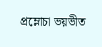প্ৰম্লোচা ভয়ভীত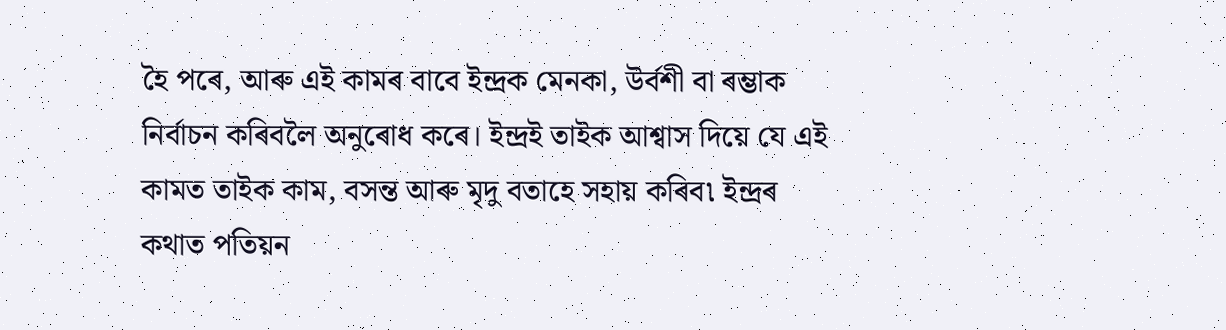হৈ পৰে, আৰু এই কামৰ বাবে ইন্দ্ৰক মেনকা, উৰ্বশী বা ৰম্ভাক নিৰ্বাচন কৰিবলৈ অনুৰোধ কৰে। ইন্দ্ৰই তাইক আশ্বাস দিয়ে যে এই কামত তাইক কাম, বসন্ত আৰু মৃদু বতাহে সহায় কৰিব৷ ইন্দ্ৰৰ কথাত পতিয়ন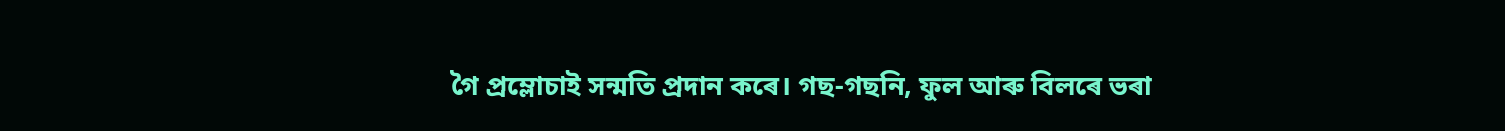গৈ প্ৰম্লোচাই সন্মতি প্ৰদান কৰে। গছ-গছনি, ফুল আৰু বিলৰে ভৰা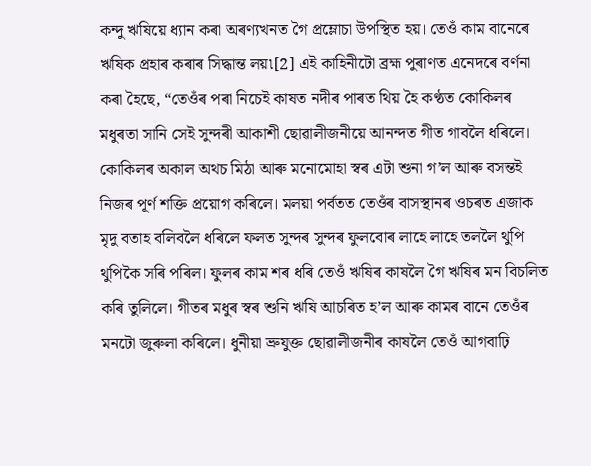কন্দু ঋষিয়ে ধ্যান কৰা অৰণ্যখনত গৈ প্ৰম্লোচা উপস্থিত হয়। তেওঁ কাম বানেৰে ঋষিক প্ৰহাৰ কৰাৰ সিদ্ধান্ত লয়৷[2] এই কাহিনীটো ব্ৰহ্ম পুৰাণত এনেদৰে বৰ্ণনা কৰা হৈছে, “তেওঁৰ পৰা নিচেই কাষত নদীৰ পাৰত থিয় হৈ কণ্ঠত কোকিলৰ মধুৰতা সানি সেই সুন্দৰী আকাশী ছোৱালীজনীয়ে আনন্দত গীত গাবলৈ ধৰিলে। কোকিলৰ অকাল অথচ মিঠা আৰু মনোমোহা স্বৰ এটা শুনা গ’ল আৰু বসন্তই নিজৰ পূৰ্ণ শক্তি প্ৰয়োগ কৰিলে। মলয়া পৰ্বতত তেওঁৰ বাসস্থানৰ ওচৰত এজাক মৃদু বতাহ বলিবলৈ ধৰিলে ফলত সুন্দৰ সুন্দৰ ফুলবোৰ লাহে লাহে তললৈ থুপি থুপিকৈ সৰি পৰিল। ফুলৰ কাম শৰ ধৰি তেওঁ ঋষিৰ কাষলৈ গৈ ঋষিৰ মন বিচলিত কৰি তুলিলে। গীতৰ মধুৰ স্বৰ শুনি ঋষি আচৰিত হ’ল আৰু কামৰ বানে তেওঁৰ মনটো জুৰুলা কৰিলে। ধুনীয়া ভ্ৰুযুক্ত ছোৱালীজনীৰ কাষলৈ তেওঁ আগবাঢ়ি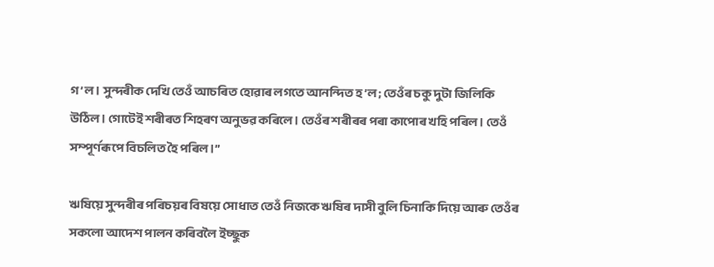গ’ল। সুন্দৰীক দেখি তেওঁ আচৰিত হোৱাৰ লগতে আনন্দিত হ’ল; তেওঁৰ চকু দুটা জিলিকি উঠিল। গোটেই শৰীৰত শিহৰণ অনুভৱ কৰিলে। তেওঁৰ শৰীৰৰ পৰা কাপোৰ খহি পৰিল। তেওঁ সম্পূৰ্ণৰূপে বিচলিত হৈ পৰিল।”

ঋষিয়ে সুন্দৰীৰ পৰিচয়ৰ বিষয়ে সোধাত তেওঁ নিজকে ঋষিৰ দাসী বুলি চিনাকি দিয়ে আৰু তেওঁৰ সকলো আদেশ পালন কৰিবলৈ ইচ্ছুক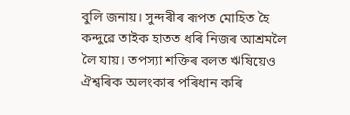বুলি জনায়। সুন্দৰীৰ ৰূপত মোহিত হৈ কন্দুৱে তাইক হাতত ধৰি নিজৰ আশ্ৰমলৈ লৈ যায়। তপস্যা শক্তিৰ বলত ঋষিয়েও ঐশ্বৰিক অলংকাৰ পৰিধান কৰি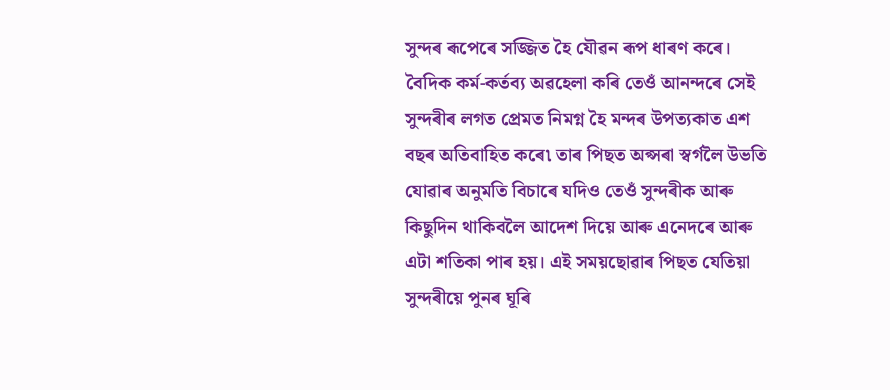সুন্দৰ ৰূপেৰে সজ্জিত হৈ যৌৱন ৰূপ ধাৰণ কৰে। বৈদিক কৰ্ম-কৰ্তব্য অৱহেলা কৰি তেওঁ আনন্দৰে সেই সুন্দৰীৰ লগত প্ৰেমত নিমগ্ন হৈ মন্দৰ উপত্যকাত এশ বছৰ অতিবাহিত কৰে৷ তাৰ পিছত অপ্সৰা স্বৰ্গলৈ উভতি যোৱাৰ অনুমতি বিচাৰে যদিও তেওঁ সুন্দৰীক আৰু কিছুদিন থাকিবলৈ আদেশ দিয়ে আৰু এনেদৰে আৰু এটা শতিকা পাৰ হয়। এই সময়ছোৱাৰ পিছত যেতিয়া সুন্দৰীয়ে পুনৰ ঘূৰি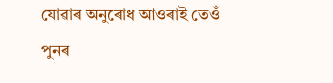যোৱাৰ অনুৰোধ আওৰাই তেওঁ পুনৰ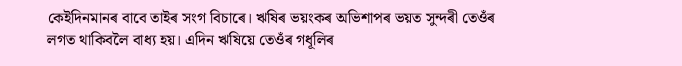কেইদিনমানৰ বাবে তাইৰ সংগ বিচাৰে। ঋষিৰ ভয়ংকৰ অভিশাপৰ ভয়ত সুন্দৰী তেওঁৰ লগত থাকিবলৈ বাধ্য হয়। এদিন ঋষিয়ে তেওঁৰ গধূলিৰ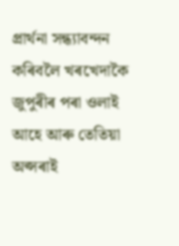প্ৰাৰ্থনা সন্ধ্যাবন্দন কৰিবলৈ খৰখেদাকৈ জুপুৰীৰ পৰা ওলাই আহে আৰু তেতিয়া অপ্সৰাই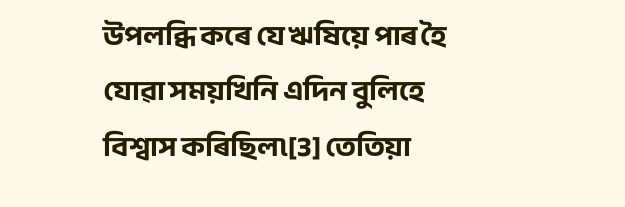উপলব্ধি কৰে যে ঋষিয়ে পাৰ হৈ যোৱা সময়খিনি এদিন বুলিহে বিশ্বাস কৰিছিল৷[3] তেতিয়া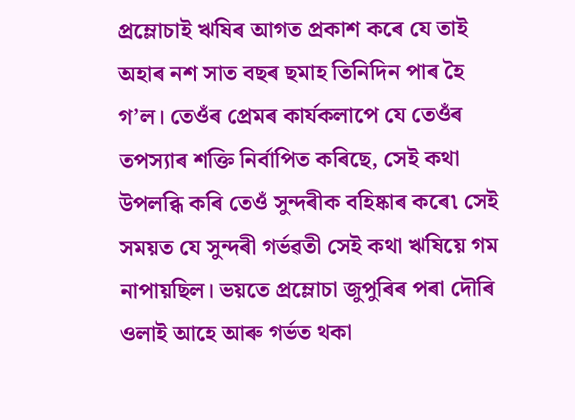প্ৰম্লোচাই ঋষিৰ আগত প্ৰকাশ কৰে যে তাই অহাৰ নশ সাত বছৰ ছমাহ তিনিদিন পাৰ হৈ গ’ল। তেওঁৰ প্ৰেমৰ কাৰ্যকলাপে যে তেওঁৰ তপস্যাৰ শক্তি নিৰ্বাপিত কৰিছে, সেই কথা উপলব্ধি কৰি তেওঁ সুন্দৰীক বহিষ্কাৰ কৰে৷ সেই সময়ত যে সুন্দৰী গৰ্ভৱতী সেই কথা ঋষিয়ে গম নাপায়ছিল। ভয়তে প্ৰম্লোচা জুপুৰিৰ পৰা দৌৰি ওলাই আহে আৰু গৰ্ভত থকা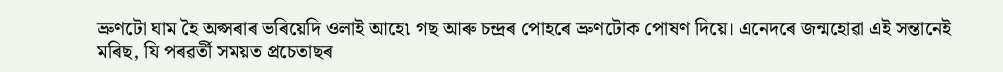ভ্ৰুণটো ঘাম হৈ অপ্সৰাৰ ভৰিয়েদি ওলাই আহে৷ গছ আৰু চন্দ্ৰৰ পোহৰে ভ্ৰুণটোক পোষণ দিয়ে। এনেদৰে জন্মহোৱা এই সন্তানেই মৰিছ, যি পৰৱৰ্তী সময়ত প্ৰচেতাছৰ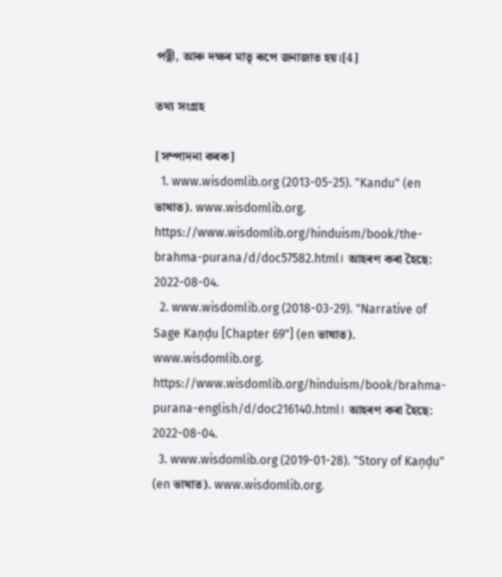পত্নী, আৰু দক্ষৰ মাতৃ ৰূপে জনাজাত হয়।[4]

তথ্য সংগ্ৰহ

[সম্পাদনা কৰক]
  1. www.wisdomlib.org (2013-05-25). "Kandu" (en ভাষাত). www.wisdomlib.org. https://www.wisdomlib.org/hinduism/book/the-brahma-purana/d/doc57582.html। আহৰণ কৰা হৈছে: 2022-08-04.
  2. www.wisdomlib.org (2018-03-29). "Narrative of Sage Kaṇḍu [Chapter 69"] (en ভাষাত). www.wisdomlib.org. https://www.wisdomlib.org/hinduism/book/brahma-purana-english/d/doc216140.html। আহৰণ কৰা হৈছে: 2022-08-04.
  3. www.wisdomlib.org (2019-01-28). "Story of Kaṇḍu" (en ভাষাত). www.wisdomlib.org.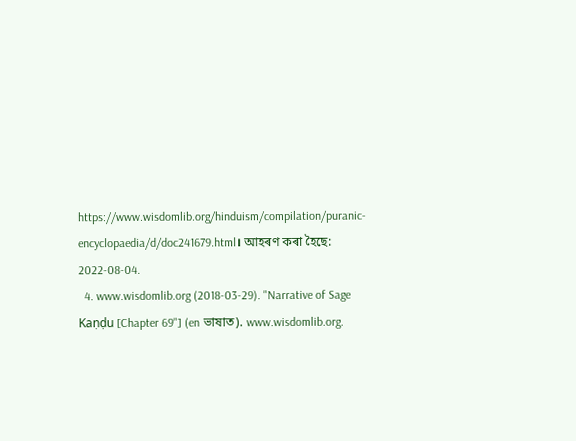https://www.wisdomlib.org/hinduism/compilation/puranic-encyclopaedia/d/doc241679.html। আহৰণ কৰা হৈছে: 2022-08-04.
  4. www.wisdomlib.org (2018-03-29). "Narrative of Sage Kaṇḍu [Chapter 69"] (en ভাষাত). www.wisdomlib.org.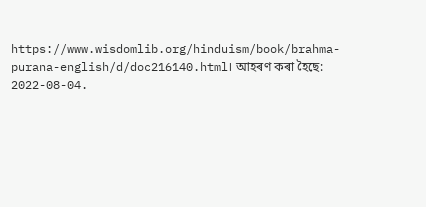https://www.wisdomlib.org/hinduism/book/brahma-purana-english/d/doc216140.html। আহৰণ কৰা হৈছে: 2022-08-04.